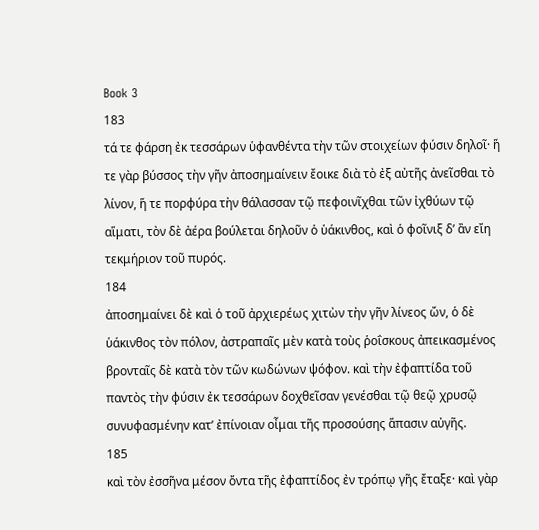Book 3
183
τά τε φάρση ἐκ τεσσάρων ὑφανθέντα τὴν τῶν στοιχείων φύσιν δηλοῖ· ἥ τε γὰρ βύσσος τὴν γῆν ἀποσημαίνειν ἔοικε διὰ τὸ ἐξ αὐτῆς ἀνεῖσθαι τὸ λίνον, ἥ τε πορφύρα τὴν θάλασσαν τῷ πεφοινῖχθαι τῶν ἰχθύων τῷ αἵματι, τὸν δὲ ἀέρα βούλεται δηλοῦν ὁ ὑάκινθος, καὶ ὁ φοῖνιξ δʼ ἂν εἴη τεκμήριον τοῦ πυρός.
184
ἀποσημαίνει δὲ καὶ ὁ τοῦ ἀρχιερέως χιτὼν τὴν γῆν λίνεος ὤν, ὁ δὲ ὑάκινθος τὸν πόλον, ἀστραπαῖς μὲν κατὰ τοὺς ῥοΐσκους ἀπεικασμένος βρονταῖς δὲ κατὰ τὸν τῶν κωδώνων ψόφον. καὶ τὴν ἐφαπτίδα τοῦ παντὸς τὴν φύσιν ἐκ τεσσάρων δοχθεῖσαν γενέσθαι τῷ θεῷ χρυσῷ συνυφασμένην κατʼ ἐπίνοιαν οἶμαι τῆς προσούσης ἅπασιν αὐγῆς.
185
καὶ τὸν ἐσσῆνα μέσον ὄντα τῆς ἐφαπτίδος ἐν τρόπῳ γῆς ἔταξε· καὶ γὰρ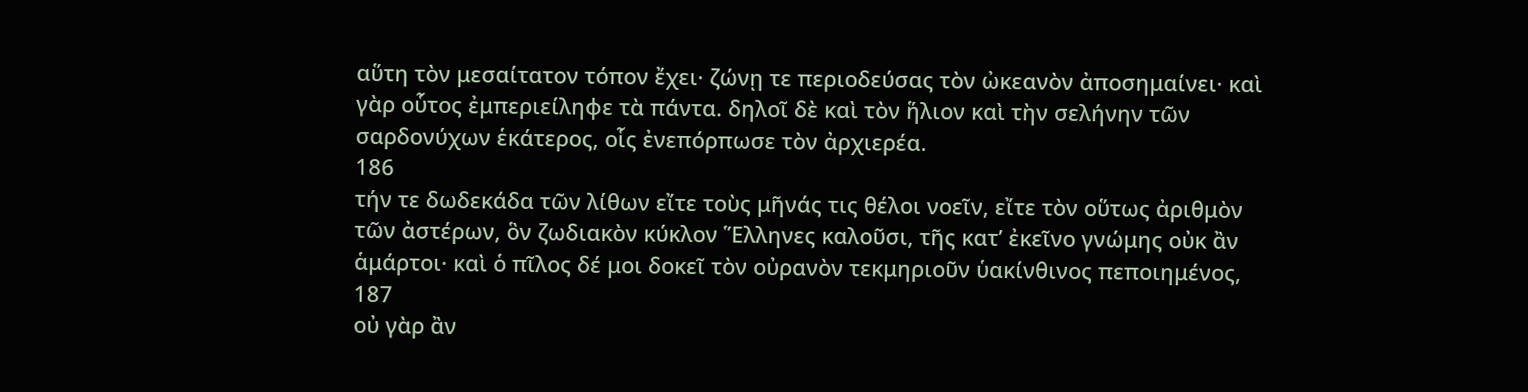αὕτη τὸν μεσαίτατον τόπον ἔχει· ζώνῃ τε περιοδεύσας τὸν ὠκεανὸν ἀποσημαίνει· καὶ γὰρ οὗτος ἐμπεριείληφε τὰ πάντα. δηλοῖ δὲ καὶ τὸν ἥλιον καὶ τὴν σελήνην τῶν σαρδονύχων ἑκάτερος, οἷς ἐνεπόρπωσε τὸν ἀρχιερέα.
186
τήν τε δωδεκάδα τῶν λίθων εἴτε τοὺς μῆνάς τις θέλοι νοεῖν, εἴτε τὸν οὕτως ἀριθμὸν τῶν ἀστέρων, ὃν ζωδιακὸν κύκλον Ἕλληνες καλοῦσι, τῆς κατʼ ἐκεῖνο γνώμης οὐκ ἂν ἁμάρτοι· καὶ ὁ πῖλος δέ μοι δοκεῖ τὸν οὐρανὸν τεκμηριοῦν ὑακίνθινος πεποιημένος,
187
οὐ γὰρ ἂν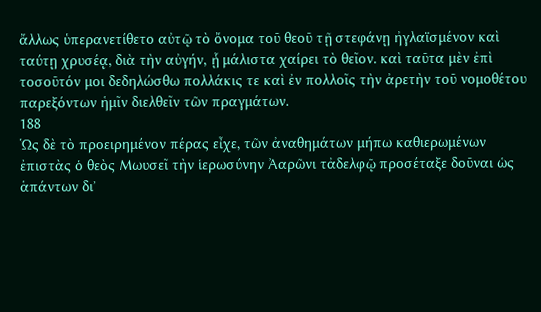ἄλλως ὑπερανετίθετο αὐτῷ τὸ ὄνομα τοῦ θεοῦ τῇ στεφάνῃ ἠγλαϊσμένον καὶ ταύτῃ χρυσέᾳ, διὰ τὴν αὐγήν, ᾗ μάλιστα χαίρει τὸ θεῖον. καὶ ταῦτα μὲν ἐπὶ τοσοῦτόν μοι δεδηλώσθω πολλάκις τε καὶ ἐν πολλοῖς τὴν ἀρετὴν τοῦ νομοθέτου παρεξόντων ἡμῖν διελθεῖν τῶν πραγμάτων.
188
Ὡς δὲ τὸ προειρημένον πέρας εἶχε, τῶν ἀναθημάτων μήπω καθιερωμένων ἐπιστὰς ὁ θεὸς Μωυσεῖ τὴν ἱερωσύνην Ἀαρῶνι τἀδελφῷ προσέταξε δοῦναι ὡς ἁπάντων διʼ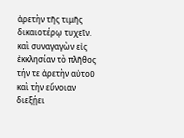ἀρετὴν τῆς τιμῆς δικαιοτέρῳ τυχεῖν. καὶ συναγαγὼν εἰς ἐκκλησίαν τὸ πλῆθος τήν τε ἀρετὴν αὐτοῦ καὶ τὴν εὔνοιαν διεξῄει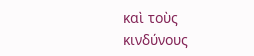καὶ τοὺς κινδύνους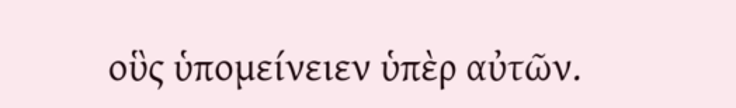οὓς ὑπομείνειεν ὑπὲρ αὐτῶν.